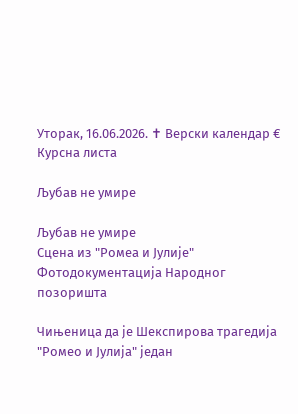Уторак, 16.06.2026. ✝ Верски календар € Курсна листа

Љубав не умире

Љубав не умире
Сцена из "Ромеа и Јулије" Фотодокументација Народног позоришта

Чињеница да је Шекспирова трагедија "Ромео и Јулија" један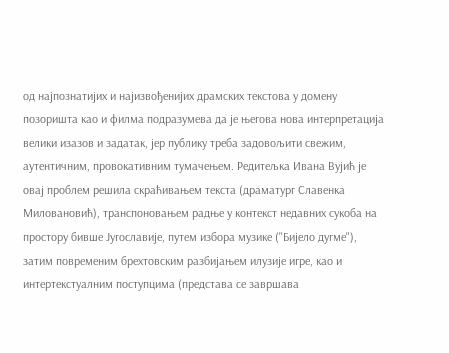од најпознатијих и најизвођенијих драмских текстова у домену позоришта као и филма подразумева да је његова нова интерпретација велики изазов и задатак, јер публику треба задовољити свежим, аутентичним, провокативним тумачењем. Редитељка Ивана Вујић је овај проблем решила скраћивањем текста (драматург Славенка Миловановић), транспоновањем радње у контекст недавних сукоба на простору бивше Југославије, путем избора музике ("Бијело дугме"), затим повременим брехтовским разбијањем илузије игре, као и интертекстуалним поступцима (представа се завршава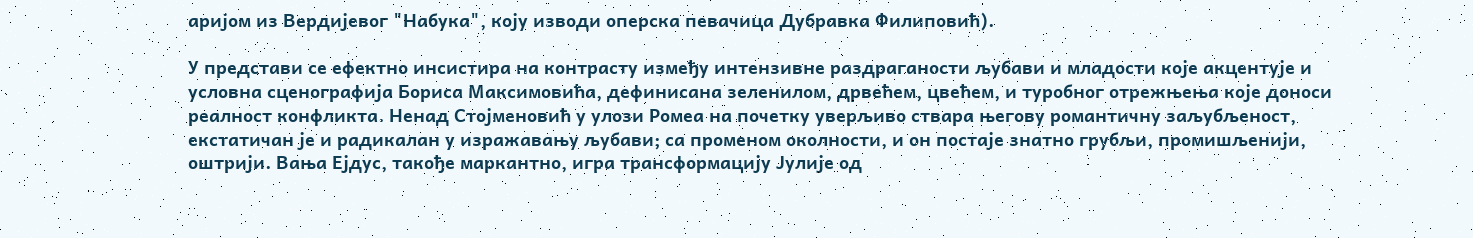аријом из Вердијевог "Набука", коју изводи оперска певачица Дубравка Филиповић).

У представи се ефектно инсистира на контрасту између интензивне раздраганости љубави и младости које акцентује и условна сценографија Бориса Максимовића, дефинисана зеленилом, дрвећем, цвећем, и туробног отрежњења које доноси реалност конфликта. Ненад Стојменовић у улози Ромеа на почетку уверљиво ствара његову романтичну заљубљеност, екстатичан је и радикалан у изражавању љубави; са променом околности, и он постаје знатно грубљи, промишљенији, оштрији. Вања Ејдус, такође маркантно, игра трансформацију Јулије од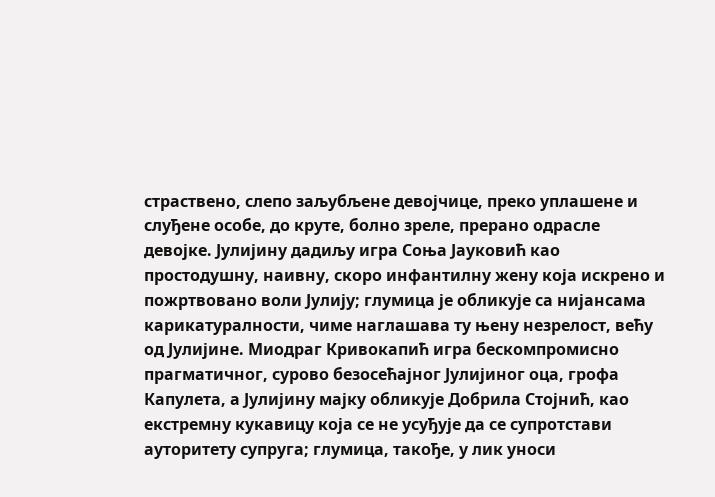страствено, слепо заљубљене девојчице, преко уплашене и слуђене особе, до круте, болно зреле, прерано одрасле девојке. Јулијину дадиљу игра Соња Јауковић као простодушну, наивну, скоро инфантилну жену која искрено и пожртвовано воли Јулију; глумица је обликује са нијансама карикатуралности, чиме наглашава ту њену незрелост, већу од Јулијине. Миодраг Кривокапић игра бескомпромисно прагматичног, сурово безосећајног Јулијиног оца, грофа Капулета, а Јулијину мајку обликује Добрила Стојнић, као екстремну кукавицу која се не усуђује да се супротстави ауторитету супруга; глумица, такође, у лик уноси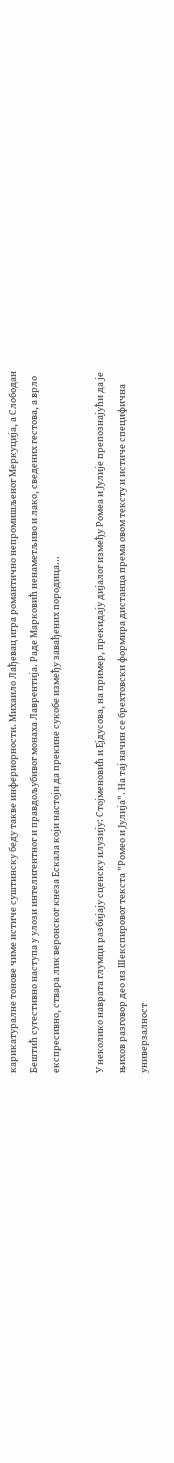карикатуралне тонове чиме истиче суштинску беду такве инфериорности. Михаило Лађевац игра романтично непромишљеног Меркуција, а Слободан Бештић сугестивно наступа у улози интелигентног и правдољубивог монаха Лаврентија. Раде Марковић ненаметљиво и лако, сведених гестова, а врло експресивно, ствара лик веронског кнеза Ескала који настоји да прекине сукобе између завађених породица...

У неколико наврата глумци разбијају сценску илузију: Стојменовић и Ејдусова, на пример, прекидају дијалог између Ромеа и Јулије препознајући да је њихов разговор део из Шекспировог текста "Ромео и Јулија". На тај начин се брехтовски формира дистанца према овом тексту и истиче специфична универзалност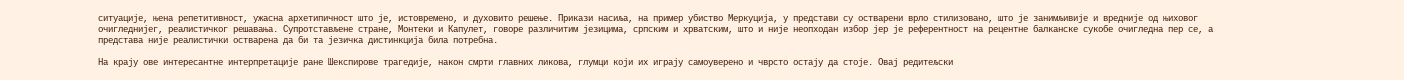ситуације, њена репетитивност, ужасна архетипичност што је, истовремено, и духовито решење. Прикази насиља, на пример убиство Меркуција, у представи су остварени врло стилизовано, што је занимљивије и вредније од њиховог очигледнијег, реалистичког решавања. Супротстављене стране, Монтеки и Капулет, говоре различитим језицима, српским и хрватским, што и није неопходан избор јер је референтност на рецентне балканске сукобе очигледна пер се, а представа није реалистички остварена да би та језичка дистинкција била потребна.

На крају ове интересантне интерпретације ране Шекспирове трагедије, након смрти главних ликова, глумци који их играју самоуверено и чврсто остају да стоје. Овај редитељски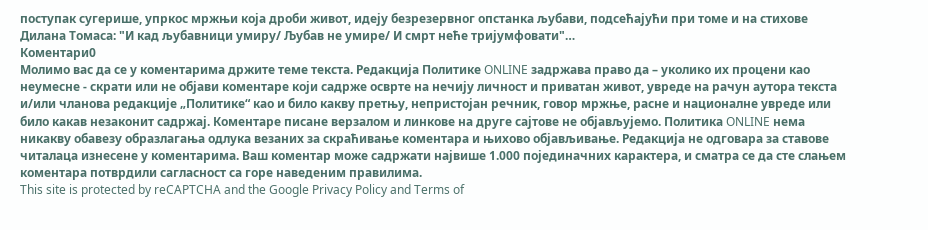поступак сугерише, упркос мржњи која дроби живот, идеју безрезервног опстанка љубави, подсећајући при томе и на стихове Дилана Томаса: "И кад љубавници умиру/ Љубав не умире/ И смрт неће тријумфовати"…
Коментари0
Молимо вас да се у коментарима држите теме текста. Редакција Политике ONLINE задржава право да – уколико их процени као неумесне - скрати или не објави коментаре који садрже осврте на нечију личност и приватан живот, увреде на рачун аутора текста и/или чланова редакције „Политике“ као и било какву претњу, непристојан речник, говор мржње, расне и националне увреде или било какав незаконит садржај. Коментаре писане верзалом и линкове на друге сајтове не објављујемо. Политика ONLINE нема никакву обавезу образлагања одлука везаних за скраћивање коментара и њихово објављивање. Редакција не одговара за ставове читалаца изнесене у коментарима. Ваш коментар може садржати највише 1.000 појединачних карактера, и сматра се да сте слањем коментара потврдили сагласност са горе наведеним правилима.
This site is protected by reCAPTCHA and the Google Privacy Policy and Terms of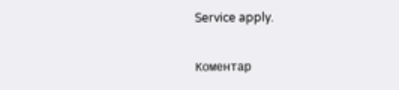Service apply.

Комeнтар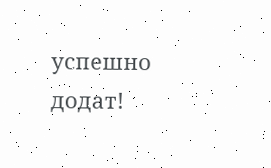успeшно додат!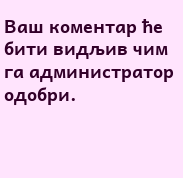Ваш комeнтар ћe бити видљив чим га администратор одобри.